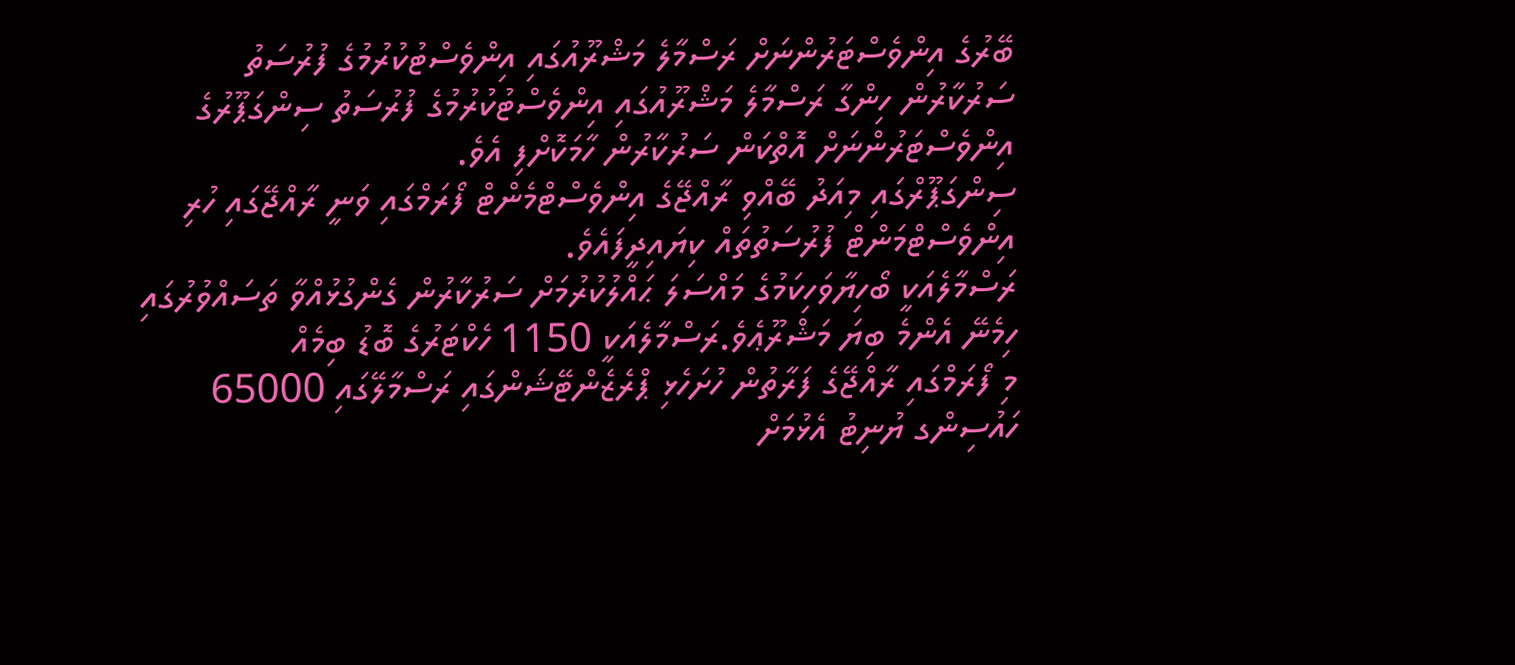ބޭރުގެ އިންވެސްޓަރުންނަށް ރަސްމާލެ މަޝްރޫއުގައި އިންވެސްޓުކުރުމުގެ ފުރުސަތު
ސަރުކާރުން ހިންގާ ރަސްމާލެ މަޝްރޫއުގައި އިންވެސްޓުކުރުމުގެ ފުރުސަތު ސިންގަޕޫރުގެ އިންވެސްޓަރުންނަށް އޮތްކަން ސަރުކާރުން ހާމަކޮށްފި އެވެ.
ސިންގަޕޫރްގައި މިއަދު ބޭއްވި ރާއްޖޭގެ އިންވެސްޓްމެންޓް ފޯރަމްގައި ވަނީ ރާއްޖޭގައި ހުރި އިންވެސްޓްމަންޓް ފުރުސަތުތައް ކިޔައިދީފައެވެ.
ރަސްމާލެއަކީ ބޯހިޔާވަހިކަމުގެ މައްސަލަ ޙައްލުކުރުމަށް ސަރުކާރުން ގެންގުޅުއްވާ ތަސައްވުރުގައި ހިމެނޭ އެންމެ ބިޔަ މަޝްރޫޢެވެ.ރަސްމާލެއަކީ 1150 ހެކްޓަރުގެ ބޮޑު ބިމެއް
މި ފޯރަމްގައި ރާއްޖޭގެ ފަރާތުން ހުށަހެޅި ޕްރެޒެންޓޭޝަންގައި ރަސްމާލޭގައި 65000 ހައުސިންގ ޔުނިޓު އެޅުމަށް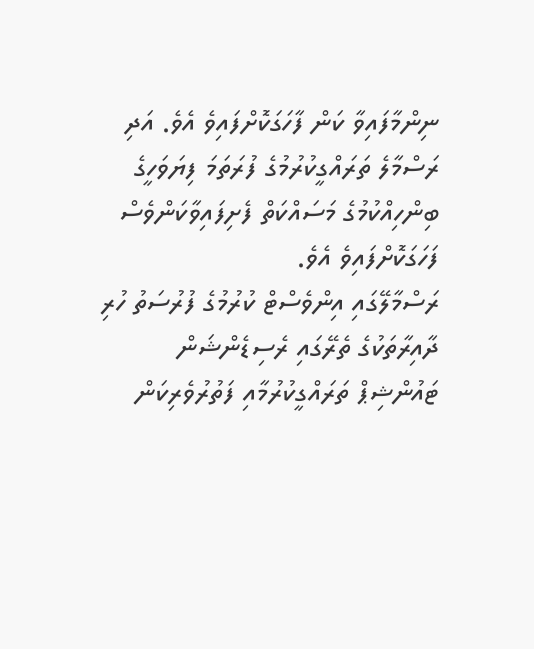ނިންމާފައިވާ ކަން ފާހަގަކޮށްފައިވެ އެވެ. އަދި ރަސްމާލެ ތަރައްގީކުރުމުގެ ފުރަތަމަ ފިޔަވަހީގެ ބިންހިއްކުމުގެ މަސައްކަތް ފެށިފައިވާކަންވެސް ފަހަގަކޮށްފައިވެ އެވެ.
ރަސްމާލޭގައި އިންވެސްޓް ކުރުމުގެ ފުރުސަތު ހުރި ދާއިރާތަކުގެ ތެރޭގައި ރެސިޑެންޝަން ޓައުންޝިޕް ތަރައްގީކުރުމާއި ފަތުރުވެރިކަން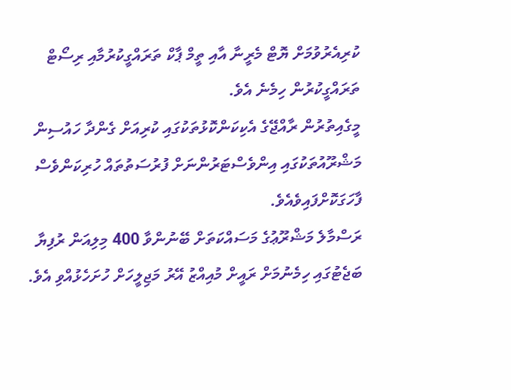ކުރިއެރުވުމަށް ޔޮޓް މެރީނާ އާއި ތީމް ޕާކް ތަރައްގީކުރުމާއި ރިސޯޓް ތަރައްގީކުރުން ހިމެނެ އެވެ.
މީގެއިތުރުން ރާއްޖޭގެ އެކިކަންކޮޅުތަކުގައި ކުރިއަށް ގެންދާ ހައުސިން މަޝްރޫއުތަކުގައި އިންވެސްޓަރުންނަށް ފުރުސަތުތައް ހުރިކަންވެސް ފާހަގަކޮށްފައިވެއެވެ.
ރަސްމާލެ މަޝްރޫޢުގެ މަސައްކަތަށް ބޭނުންވާ 400 މިލިއަން ރުފިޔާ ބަޖެޓުގައި ހިމެނުމަށް ރައީށް މުއިއްޒު އޭރު މަޖިލީހަށް ހުށަހެޅުއްވި އެވެ.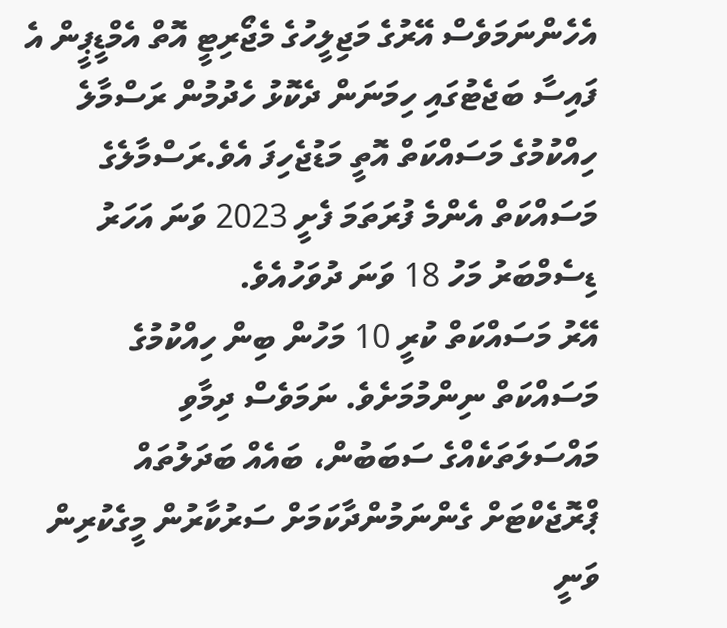އެހެންނަމަވެސް އޭރުގެ މަޖިލީހުގެ މެޖޯރިޓީ އޮތް އެމްޑީޕީން އެ ފައިސާ ބަޖެޓުގައި ހިމަނަން ދެކޮޅު ހެދުމުން ރަސްމާލެ ހިއްކުމުގެ މަސައްކަތް އޮތީ މަޑުޖެހިފަ އެވެ.ރަސްމާލެގެ މަސައްކަތް އެންމެ ފުރަތަމަ ފެށީ 2023 ވަނަ އަހަރު ޑިސެމްބަރު މަހު 18 ވަނަ ދުވަހުއެވެ.
އޭރު މަސައްކަތް ކުރީ 10 މަހުން ބިން ހިއްކުމުގެ މަސައްކަތް ނިންމުމަށެވެ. ނަމަވެސް ދިމާވި މައްސަލަތަކެއްގެ ސަބަބުން، ބައެއް ބަދަލުތައް ޕްރޮޖެކްޓަށް ގެންނަމުންދާކަމަށް ސަރުކާރުން މީގެކުރިން ވަނީ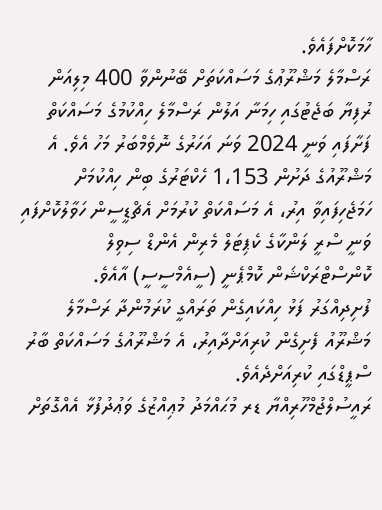ހާމަކޮށްފައެވެ.
ރަސްމާލެ މަޝްރޫޢުގެ މަސައްކަތަށް ބޭނުންވާ 400 މިލިއަން ރުފިޔާ ބަޖެޓުގައި ހިމަނާ އަލުން ރަސްމާލެ ހިއްކުމުގެ މަސައްކަތް ފަށާފައި ވަނީ 2024 ވަނަ އަހަރުގެ ނޮވެމްބަރު މަހު އެވެ. އެ މަޝްރޫއުގެ ދަށުން 1،153 ހެކްޓަރުގެ ބިން ހިއްކުމަށް ހަމަޖެހިފައިވާ އިރު، އެ މަސައްކަތް ކުރުމަށް އެޗްޑީސީން ހަވާލުކޮށްފައި ވަނީ ސްރީ ލަންކާގެ ކެޕިޓަލް މެރިން އެންޑް ސިވިލް ކޮންސްޓްރަކްޝަން ކޮމްޕެނީ (ސީއެމްސީސީ) އާއެވެ.
ފުށިދިއްގަރު ފަޅު ހިއްކައިގެން ތަރައްގީ ކުރަމުންދާ ރަސްމާލެ މަޝްރޫއު ފެށިގެން ކުރިއަށްދާއިރު، އެ މަޝްރޫއުގެ މަސައްކަތް ބާރު ސްޕީޑްގައި ކުރިއަށްދެއެވެ.
ރައީސުލްޖުމްހޫރިއްޔާ ޑރ މުޙައްމަދު މުޢިއްޒުގެ ވަޢުދުފުޅާ އެއްގޮތަށް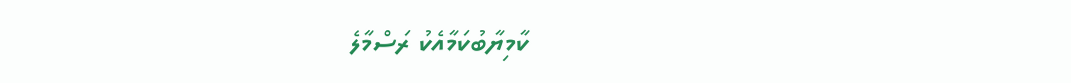ކާމިޔާބުކަމާއެކު ރަސްމާލެ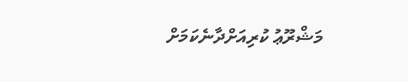މަޝްރޫޢު ކުރިއަށްދާނެކަމަށް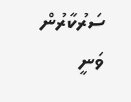ސަރުކާރުން ވަނީ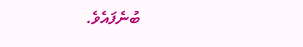ބުނެފައެވެ.